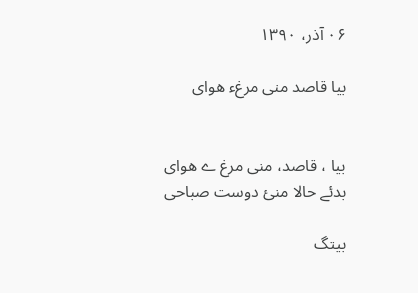۰۶ آذر، ۱۳۹۰

بیا قاصد منی مرغء ھوای


بیا ، قاصد، منی مرغ ے ھوای
بدئے حالا منئ دوست صباحی

بیتگ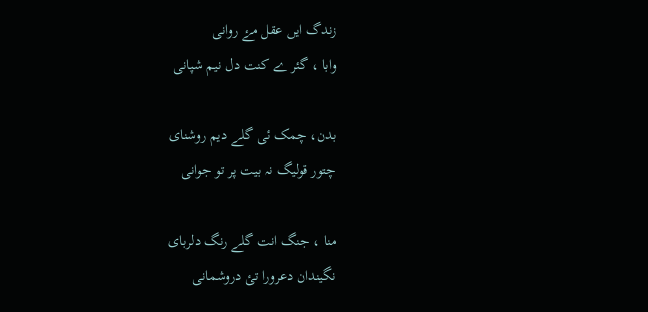زندگ ایں عقل مۓ روانی
وابا ، گئر ے کنت دل نیم شپانی

بدن، چمک ئی گلے دیم روشنای
چتور قولیگ نہ بیت پر تو جوانی

منا ، جنگ انت گلے رنگ دلربای
نگیندان دعرورا تئ دروشمانی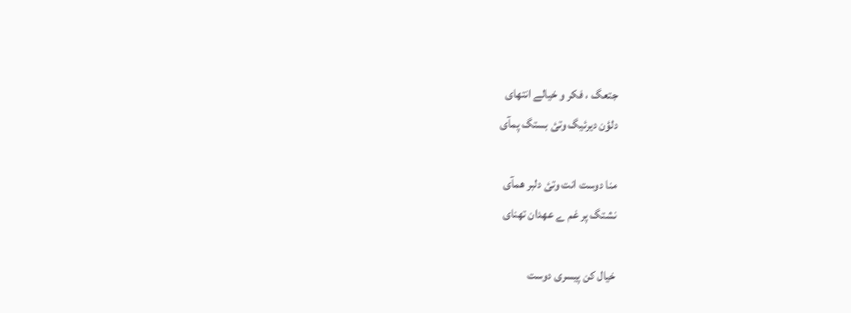جتعگ ، فکر و خیالے انتھای
دلؤن دیرئیگ وتئ بستگ پمآی

منا دوست انت وتئ دلبر ھمآی
نشتگ پر غم ے عھدان تھنای

خیال کن پیسری دوست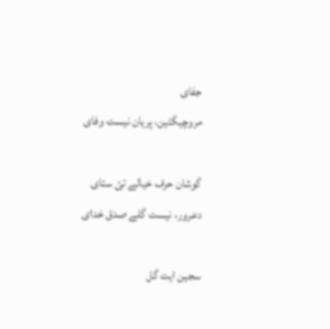جفای
مروچیگئین، پریان نیست وفای

گوشان حرف خیالے تئ ستای
دعرور، نیست گلے صدق خدای

سجین ایت گل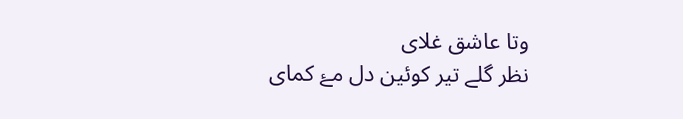وتا عاشق غلای
نظر گلے تیر کوئین دل مۓ کمای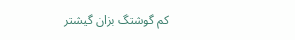کم گوشتگ بزان گیشتر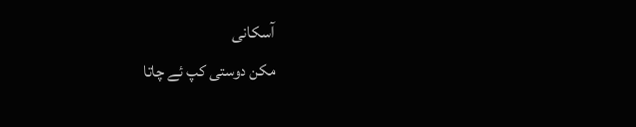آسکانی
مکن دوستی کپ ئے چاتا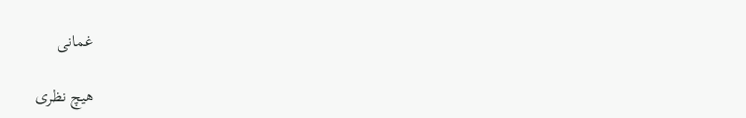غمانی

هیچ نظری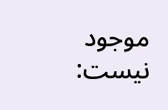موجود نیست: